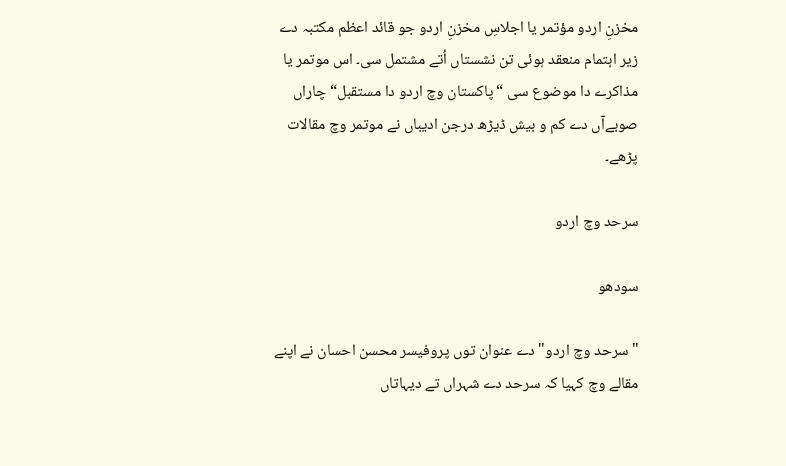مخزنِ اردو مؤتمر یا اجلاسِ مخزنِ اردو جو قائد اعظم مکتبہ دے زیر اہتمام منعقد ہوئی تن نشستاں اُتے مشتمل سی۔ اس موتمر یا مذاکرے دا موضوع سی “پاکستان وچ اردو دا مستقبل“ چاراں صوبےآں دے کم و بیش ڈیڑھ درجن ادیباں نے موتمر وچ مقالات پڑھے۔

سرحد وچ اردو

سودھو

"سرحد وچ اردو" دے عنوان توں پروفیسر محسن احسان نے اپنے مقالے وچ کہیا کہ سرحد دے شہراں تے دیہاتاں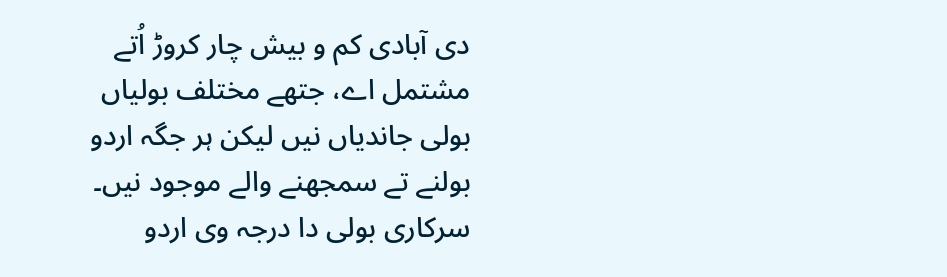دی آبادی کم و بیش چار کروڑ اُتے مشتمل اے، جتھے مختلف بولیاں بولی جاندیاں نيں لیکن ہر جگہ اردو بولنے تے سمجھنے والے موجود نيں۔ سرکاری بولی دا درجہ وی اردو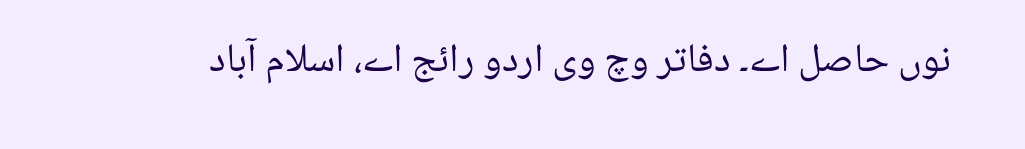نوں حاصل اے۔ دفاتر وچ وی اردو رائج اے، اسلام آباد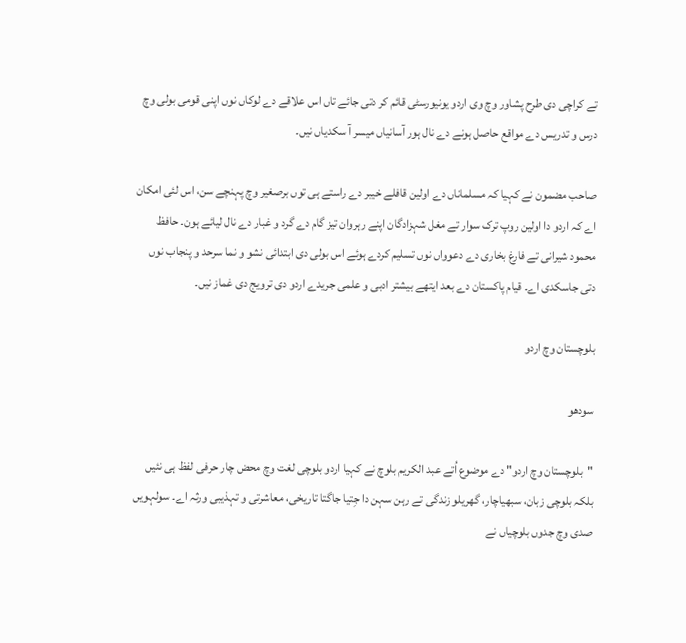تے کراچی دی طرح پشاور وچ وی اردو یونیورسٹی قائم کر دتی جائے تاں اس علاقے دے لوکاں نوں اپنی قومی بولی وچ درس و تدریس دے مواقع حاصل ہونے دے نال ہور آسانیاں میسر آ سکدیاں نيں۔

صاحب مضمون نے کہیا کہ مسلماناں دے اولین قافلے خیبر دے راستے ہی توں برصغیر وچ پہنچے سن، اس لئی امکان اے کہ اردو دا اولین روپ ترک سوار تے مغل شہزادگان اپنے رہروان تیز گام دے گرد و غبار دے نال لیائے ہون۔ حافظ محمود شیرانی تے فارغ بخاری دے دعوواں نوں تسلیم کردے ہوئے اس بولی دی ابتدائی نشو و نما سرحد و پنجاب نوں دتی جاسکدی اے۔ قیام پاکستان دے بعد ایتھے بیشتر ادبی و علمی جریدے اردو دی ترویج دی غماز نيں۔

بلوچستان وچ اردو

سودھو

"بلوچستان وچ اردو" دے موضوع اُتے عبد الکریم بلوچ نے کہیا اردو بلوچی لغت وچ محض چار حرفی لفظ ہی نئيں بلکہ بلوچی زبان، سبھیاچار، گھریلو زندگی تے رہن سہن دا جِتیا جاگتا تاریخی، معاشرتی و تہذیبی ورثہ اے۔ سولہويں صدی وچ جدوں بلوچیاں نے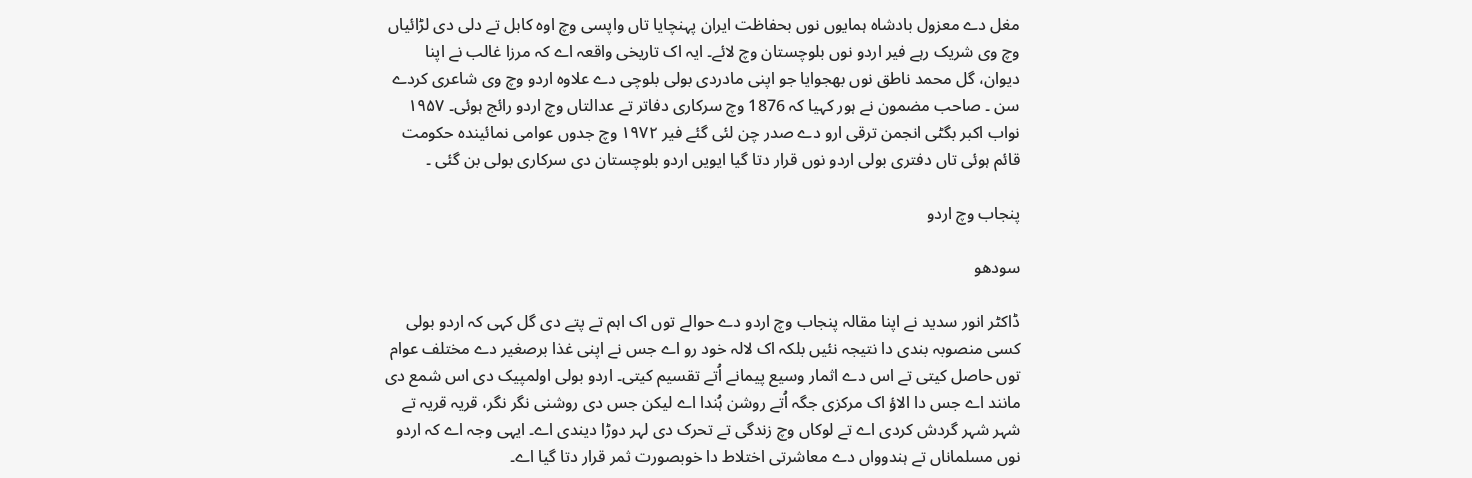مغل دے معزول بادشاہ ہمایوں نوں بحفاظت ایران پہنچایا تاں واپسی وچ اوہ کابل تے دلی دی لڑائیاں وچ وی شریک رہے فیر اردو نوں بلوچستان وچ لائے۔ ایہ اک تاریخی واقعہ اے کہ مرزا غالب نے اپنا دیوان، گل محمد ناطق نوں بھجوایا جو اپنی مادردی بولی بلوچی دے علاوہ اردو وچ وی شاعری کردے سن ۔ صاحب مضمون نے ہور کہیا کہ 1876 وچ سرکاری دفاتر تے عدالتاں وچ اردو رائج ہوئی۔ ١٩۵٧ نواب اکبر بگٹی انجمن ترقی ارو دے صدر چن لئی گئے فیر ١٩٧٢ وچ جدوں عوامی نمائیندہ حکومت قائم ہوئی تاں دفتری بولی اردو نوں قرار دتا گیا ایويں اردو بلوچستان دی سرکاری بولی بن گئی ۔

پنجاب وچ اردو

سودھو

ڈاکٹر انور سدید نے اپنا مقالہ پنجاب وچ اردو دے حوالے توں اک اہم تے پتے دی گل کہی کہ اردو بولی کسی منصوبہ بندی دا نتیجہ نئيں بلکہ اک لالہ خود رو اے جس نے اپنی غذا برصغیر دے مختلف عوام توں حاصل کيتی تے اس دے اثمار وسیع پیمانے اُتے تقسیم کيتی۔ اردو بولی اولمپیک دی اس شمع دی مانند اے جس دا الاؤ اک مرکزی جگہ اُتے روشن ہُندا اے لیکن جس دی روشنی نگر نگر، قریہ قریہ تے شہر شہر گردش کردی اے تے لوکاں وچ زندگی تے تحرک دی لہر دوڑا دیندی اے۔ ایہی وجہ اے کہ اردو نوں مسلماناں تے ہندوواں دے معاشرتی اختلاط دا خوبصورت ثمر قرار دتا گیا اے۔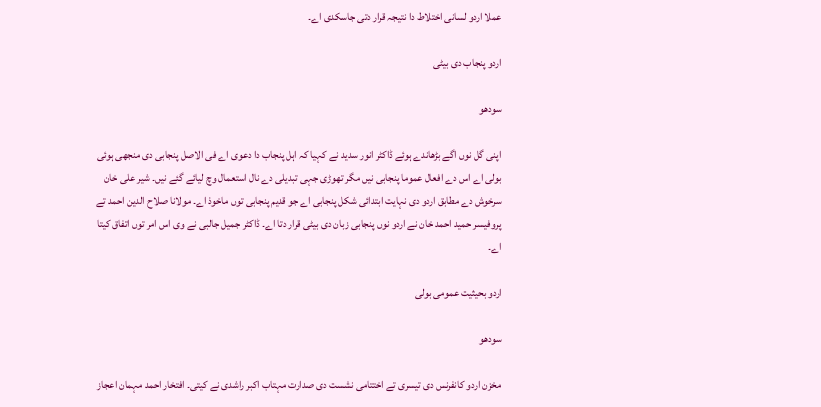عملا اردو لسانی اختلاط دا نتیجہ قرار دتی جاسکدی اے۔

اردو پنجاب دی بیٹی

سودھو

اپنی گل نوں اگے بڑھاندے ہوئے ڈاکٹر انور سدید نے کہیا کہ اہل پنجاب دا دعوی اے فی الاصل پنجابی دی منجھی ہوئی بولی اے اس دے افعال عموما پنجابی نيں مگر تھوڑی جہی تبدیلی دے نال استعمال وچ لیائے گئے نيں۔ شیر علی خان سرخوش دے مطابق اردو دی نہایت ابتدائی شکل پنجابی اے جو قدیم پنجابی توں ماخوذ اے۔ مولانا صلاح الدین احمد تے پروفیسر حمید احمد خان نے اردو نوں پنجابی زبان دی بیٹی قرار دتا اے۔ ڈاکٹر جمیل جالبی نے وی اس امر توں اتفاق کيتا اے۔

اردو بحیثیت عمومی بولی

سودھو

مخزن اردو کانفرنس دی تیسری تے اختتامی نشست دی صدارت مہتاب اکبر راشدی نے کيتی۔ افتخار احمد مہمان اعجاز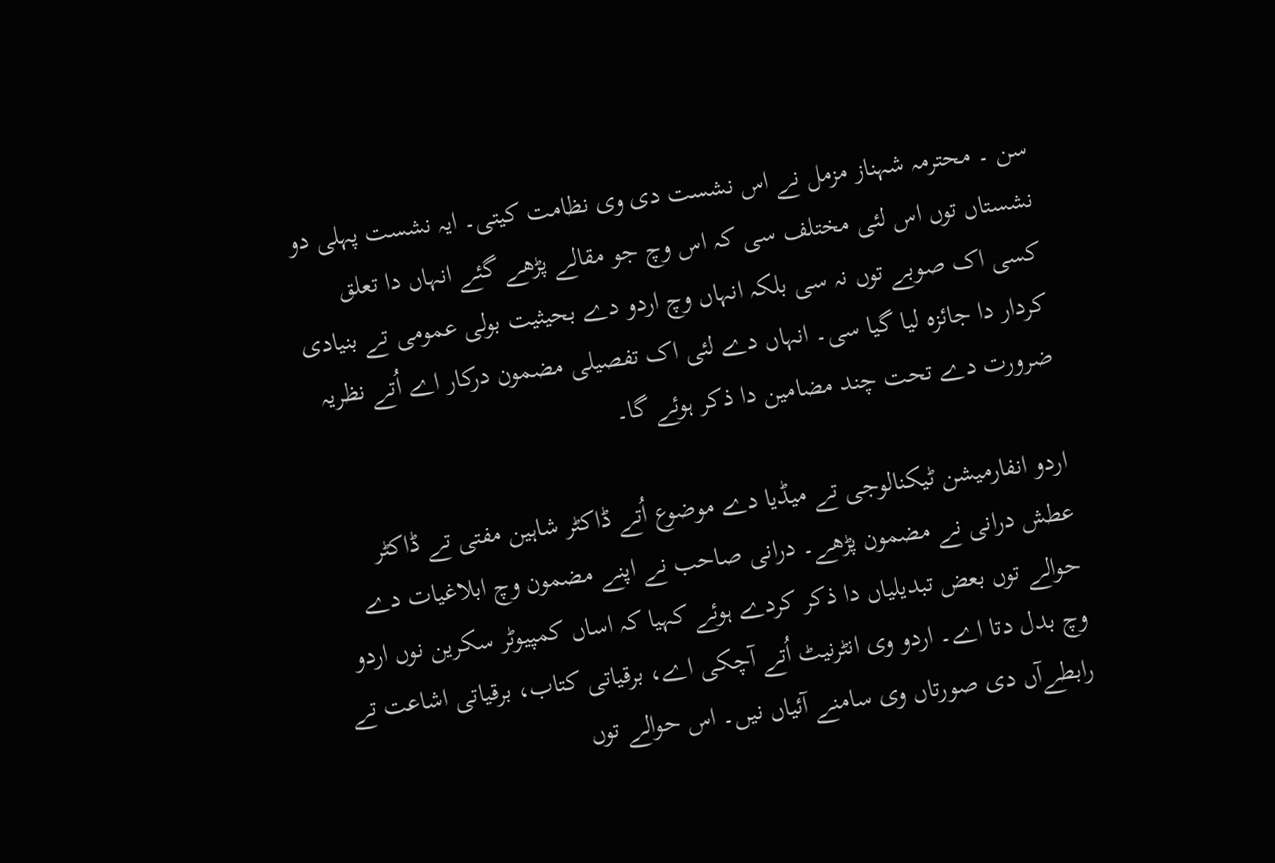سن ۔ محترمہ شہناز مزمل نے اس نشست دی وی نظامت کيتی۔ ایہ نشست پہلی دو نشستاں توں اس لئی مختلف سی کہ اس وچ جو مقالے پڑھے گئے انہاں دا تعلق کسی اک صوبے توں نہ سی بلکہ انہاں وچ اردو دے بحیثیت بولی عمومی تے بنیادی کردار دا جائزہ لیا گیا سی۔ انہاں دے لئی اک تفصیلی مضمون درکار اے اُتے نظریہ ضرورت دے تحت چند مضامین دا ذکر ہوئے گا۔

اردو انفارمیشن ٹیکنالوجی تے میڈیا دے موضوع اُتے ڈاکٹر شاہین مفتی تے ڈاکٹر عطش درانی نے مضمون پڑھے۔ درانی صاحب نے اپنے مضمون وچ ابلاغیات دے حوالے توں بعض تبدیلیاں دا ذکر کردے ہوئے کہیا کہ اساں کمپیوٹر سکرین نوں اردو وچ بدل دتا اے۔ اردو وی انٹرنیٹ اُتے آچکی اے، برقیاتی کتاب، برقیاتی اشاعت تے رابطےآں دی صورتاں وی سامنے آئیاں نيں۔ اس حوالے توں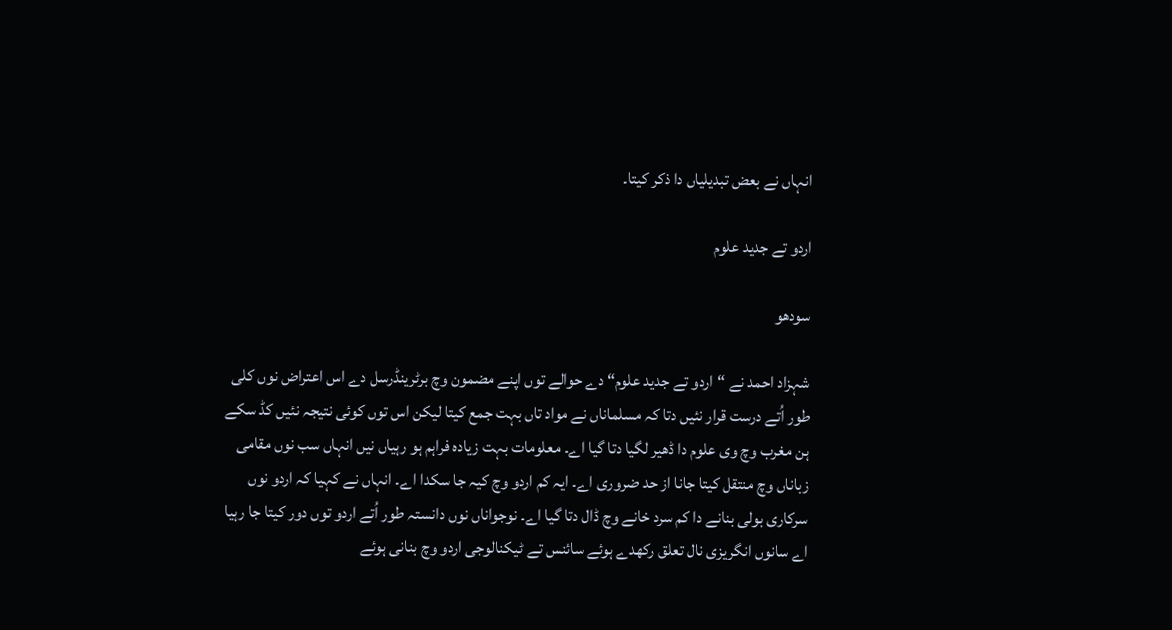انہاں نے بعض تبدیلیاں دا ذکر کيتا۔

اردو تے جدید علوم

سودھو

شہزاد احمد نے “اردو تے جدید علوم“ دے حوالے توں اپنے مضمون وچ برٹرینڈرسل دے اس اعتراض نوں کلی طور اُتے درست قرار نئيں دتا کہ مسلماناں نے مواد تاں بہت جمع کيتا لیکن اس توں کوئی نتیجہ نئيں کڈ سکے ہن مغرب وچ وی علوم دا ڈھیر لگیا دتا گیا اے۔ معلومات بہت زیادہ فراہم ہو رہیاں نيں انہاں سب نوں مقامی زباناں وچ منتقل کيتا جانا از حد ضروری اے۔ ایہ کم اردو وچ کیہ جا سکدا اے۔ انہاں نے کہیا کہ اردو نوں سرکاری بولی بنانے دا کم سرد خانے وچ ڈال دتا گیا اے۔ نوجواناں نوں دانستہ طور اُتے اردو توں دور کيتا جا رہیا اے سانوں انگریزی نال تعلق رکھدے ہوئے سائنس تے ٹیکنالوجی اردو وچ بنانی ہوئے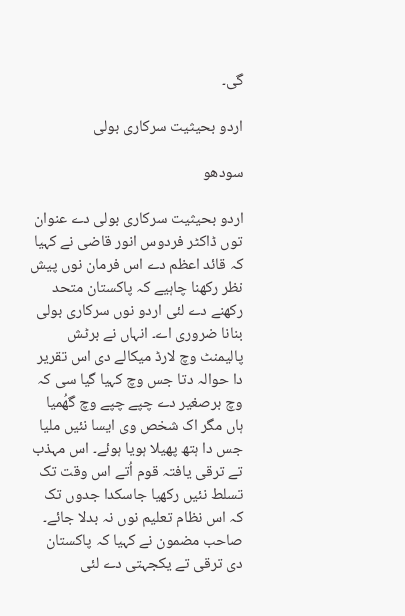گی۔

اردو بحیثیت سرکاری بولی

سودھو

اردو بحیثیت سرکاری بولی دے عنوان توں ڈاکٹر فردوس انور قاضی نے کہیا کہ قائد اعظم دے اس فرمان نوں پیش نظر رکھنا چاہیے کہ پاکستان متحد رکھنے دے لئی اردو نوں سرکاری بولی بنانا ضروری اے۔ انہاں نے برٹش پالیمنٹ وچ لارڈ میکالے دی اس تقریر دا حوالہ دتا جس وچ کہیا گیا سی کہ وچ برصغیر دے چپے چپے وچ گھُمیا ہاں مگر اک شخص وی ایسا نئيں ملیا جس دا ہتھ پھیلا ہويا ہوئے۔ اس مہذب تے ترقی یافتہ قوم اُتے اس وقت تک تسلط نئيں رکھیا جاسکدا جدوں تک کہ اس نظام تعلیم نوں نہ بدلا جائے۔ صاحب مضمون نے کہیا کہ پاکستان دی ترقی تے یکجہتی دے لئی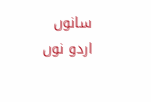سانوں اردو نوں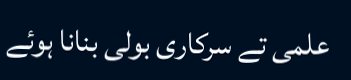علمی تے سرکاری بولی بنانا ہوئے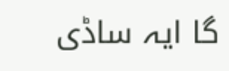گا ایہ ساڈی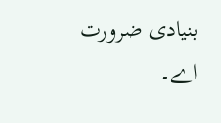بنیادی ضرورت اے۔